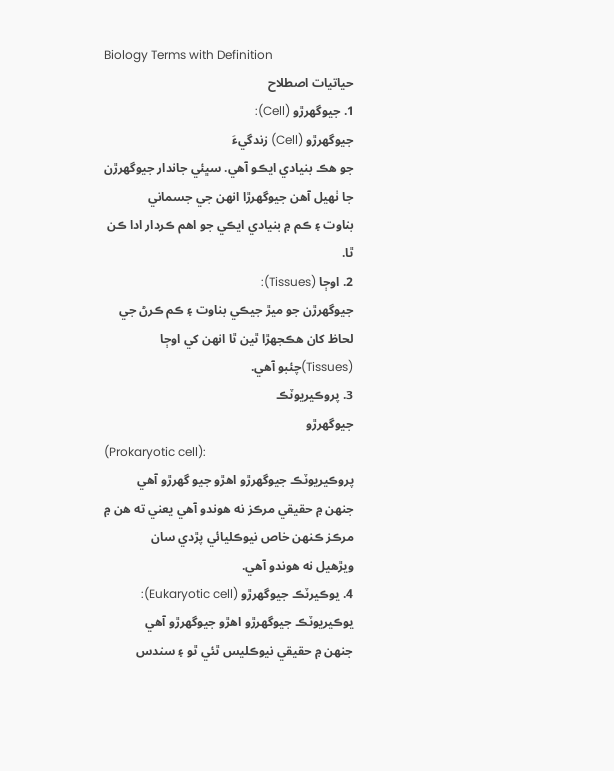Biology Terms with Definition
حياتيات اصطلاح
1. جيوگھرڙو (Cell):
جيوگھرڙو (Cell) زندگيءَ
جو ھڪ بنيادي ايڪو آھي. سڀئي جاندار جيوگھرڙن جا ٺھيل آھن جيوگھرڙا انھن جي جسماني
بناوت ۽ ڪم ۾ بنيادي ايڪي جو اھم ڪردار ادا ڪن ٿا.
2. اوڄا (Tissues):
جيوگھرڙن جو ميڙ جيڪي بناوت ۽ ڪم ڪرڻ جي
لحاظ کان ھڪجھڙا ٿين ٿا انھن کي اوڄا
(Tissues)چئبو آھي.
3. پروڪيريوٽڪ
جيوگھرڙو
(Prokaryotic cell):
پروڪيريوٽڪ جيوگھرڙو اھڙو جيو گھرڙو آھي
جنھن ۾ حقيقي مرڪز نه ھوندو آھي يعني ته ھن ۾ مرڪز ڪنھن خاص نيوڪليائي پڙدي سان
ويڙھيل نه ھوندو آھي.
4. يوڪيرٽڪ جيوگھرڙو (Eukaryotic cell):
يوڪيريوٽڪ جيوگھرڙو اھڙو جيوگھرڙو آھي
جنھن ۾ حقيقي نيوڪليس ٿئي ٿو ۽ سندس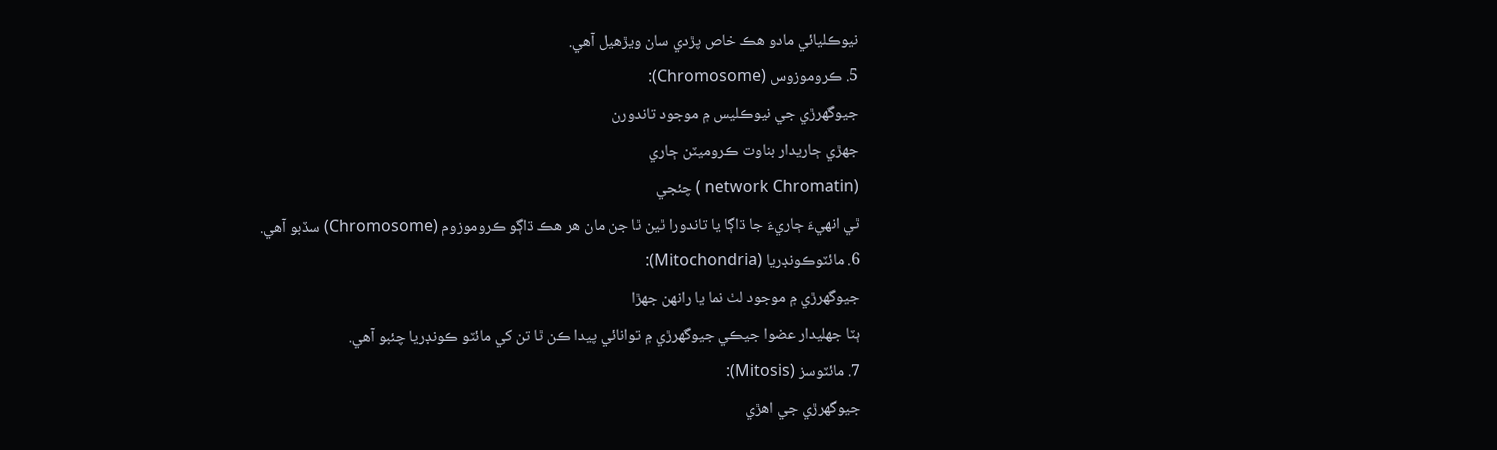نيوڪليائي مادو ھڪ خاص پڙدي سان ويڙھيل آھي.
5. ڪروموزوس (Chromosome):
جيوگھرڙي جي نيوڪليس ۾ موجود تاندورن
جھڙي ڄاريدار بناوت ڪروميٽن ڄاري
(network Chromatin ) چئجي
ٿي انھيءَ ڄاريءَ جا ڌاڳا يا تاندورا ٿين ٿا جن مان ھر ھڪ ڌاڳو ڪروموزوم (Chromosome) سڏبو آھي.
6. مائٽوڪونڊريا (Mitochondria):
جيوگھرڙي ۾ موجود لٺ نما يا رانھن جھڙا
ٻٽا جھليدار عضوا جيڪي جيوگھرڙي ۾ توانائي پيدا ڪن ٿا تن کي مائٽو ڪونڊريا چئبو آھي.
7. مائٽوسز (Mitosis):
جيوگھرڙي جي اھڙي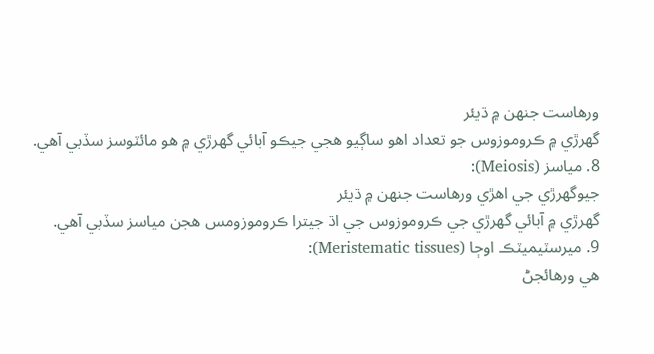ورھاست جنھن ۾ ڌيئر
گھرڙي ۾ ڪروموزوس جو تعداد اھو ساڳيو ھجي جيڪو آبائي گھرڙي ۾ ھو مائٽوسز سڏبي آھي.
8. مياسز (Meiosis):
جيوگھرڙي جي اھڙي ورھاست جنھن ۾ ڌيئر
گھرڙي ۾ آبائي گھرڙي جي ڪروموزوس جي اڌ جيترا ڪروموزومس ھجن مياسز سڏبي آھي.
9. ميرسٽيميٽڪ اوڄا (Meristematic tissues):
ھي ورھائجڻ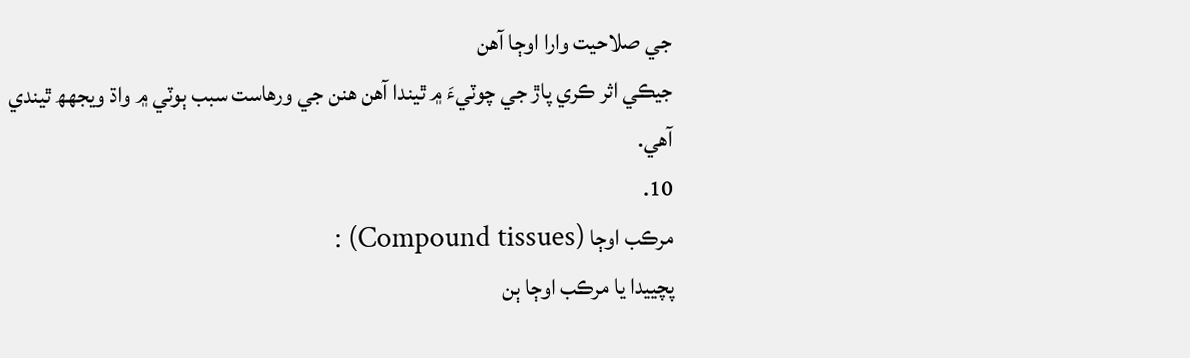جي صلاحيت وارا اوڄا آھن
جيڪي اثر ڪري پاڙ جي چوٽيءَ ۾ ٿيندا آھن ھنن جي ورھاست سبب ٻوٽي ۾ واڌ ويجھھ ٿيندي
آھي.
10.
مرڪب اوڄا (Compound tissues) :
پچييدا يا مرڪب اوڄا ٻن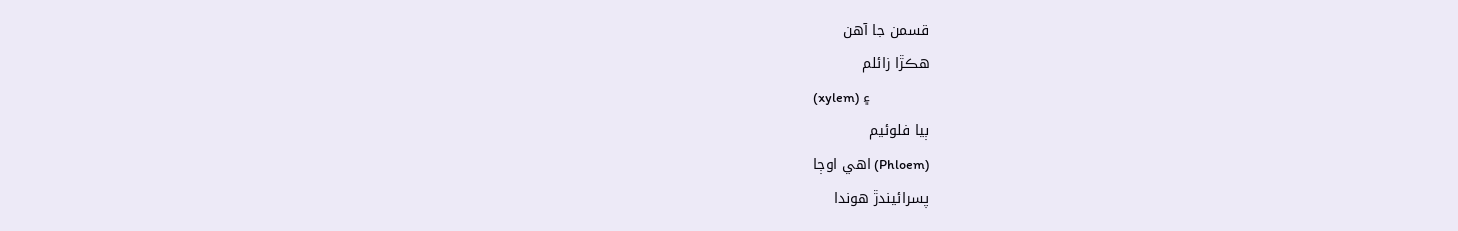قسمن جا آھن
ھڪڙا زائلم
(xylem) ۽
ٻيا فلوئيم
(Phloem) اھي اوڄا
پسرائيندڙ ھوندا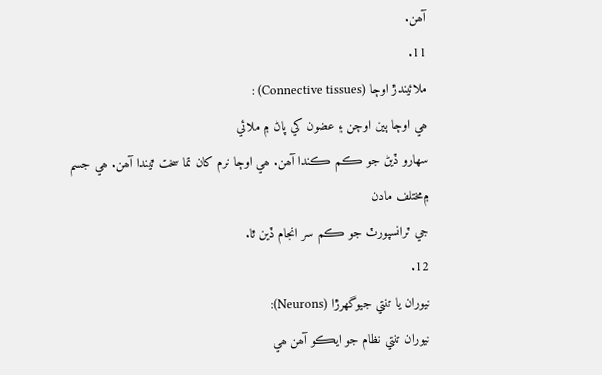آھن.
11.
ملائيندڙ اوڄا (Connective tissues) :
ھي اوڄا ٻين اوڄن ۽ عضون کي پاڻ ۾ ملائي
سھارو ڏيڻ جو ڪم ڪندا آھن. ھي اوڄا نرم کان تما سخت ٿيندا آھن. ھي جسم ۾مختلف مادن
جي ٽرانسپورٽ جو ڪم سر انجام ڏين ٿا.
12.
نيوران يا تنتي جيوگھرڙا (Neurons):
نيوران تنتي نظام جو ايڪو آھن ھي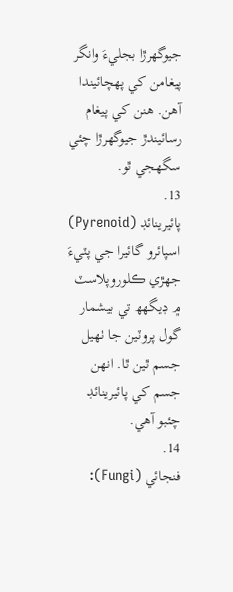جيوگھرڙا بجليءَ وانگر پيغامن کي پھچائيندا
آھن. ھنن کي پيغام رسائيندڙ جيوگھرڙا چئي سگھجي ٿو.
13.
پائيرينائڊ (Pyrenoid)
اسپائرو گائيرا جي پٽيءَ جھڙي ڪلوروپلاسٽ
۾ ڊيگھھ تي بيشمار گول پروٽين جا ٺھيل جسم ٿين ٿا. انھن جسم کي پائيرينائڊ چئبو آھي.
14.
فنجائي (Fungi):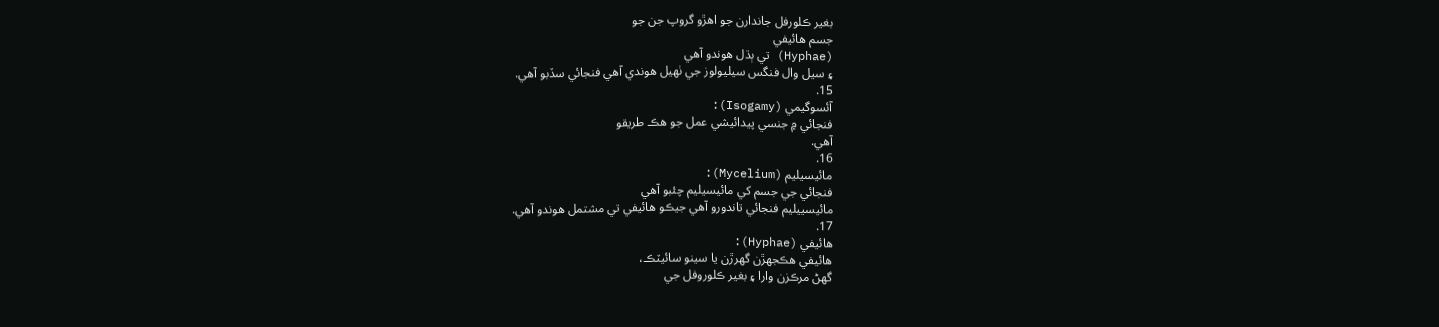بغير ڪلورفل جاندارن جو اھڙو گروپ جن جو
جسم ھائيفي
(Hyphae) تي ٻڌل ھوندو آھي
۽ سيل وال فنگس سيليولوز جي ٺھيل ھوندي آھي فنجائي سڏبو آھي.
15.
آئسوگيمي (Isogamy):
فنجائي ۾ جنسي پيدائيشي عمل جو ھڪ طريقو
آھي.
16.
مائيسيليم (Mycelium):
فنجائي جي جسم کي مائيسيليم چئبو آھي
مائيسييليم فنجائي تاندورو آھي جيڪو ھائيفي تي مشتمل ھوندو آھي.
17.
ھائيفي (Hyphae):
ھائيفي ھڪجھڙن گھرڙن يا سينو سائيٽڪ،
گھڻ مرڪزن وارا ۽ بغير ڪلوروفل جي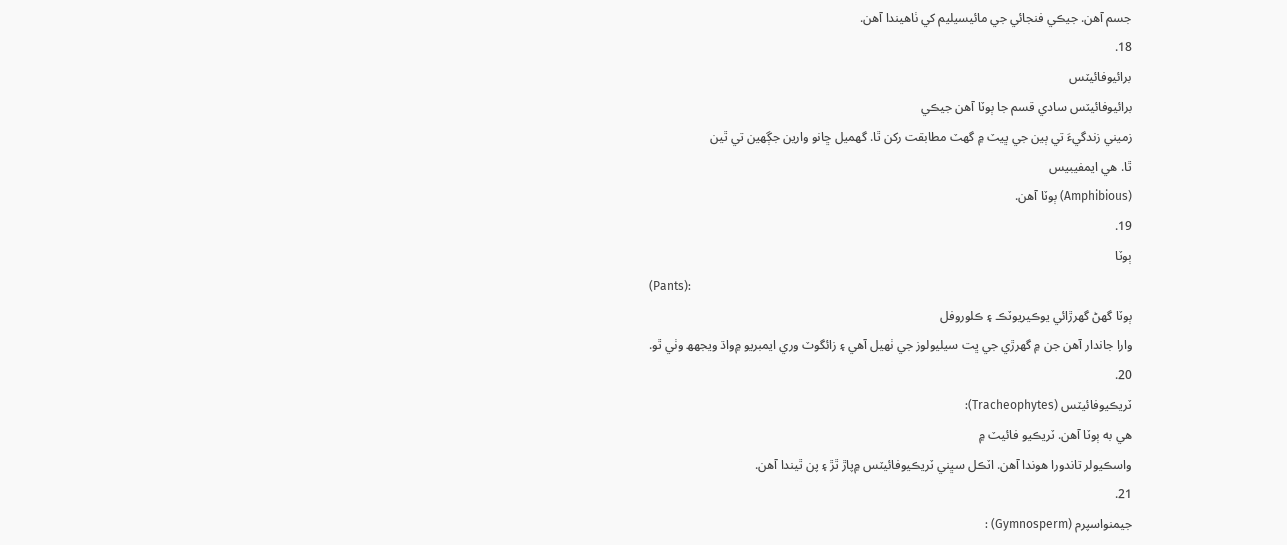جسم آھن. جيڪي فنجائي جي مائيسيليم کي ٺاھيندا آھن.
18.
برائيوفائيٽس
برائيوفائيٽس سادي قسم جا ٻوٽا آھن جيڪي
زميني زندگيءَ تي ٻين جي ڀيٽ ۾ گھٽ مطابقت رکن ٿا. گھميل ڇانو وارين جڳھين تي ٿين
ٿا. ھي ايمفيبيس
(Amphibious) ٻوٽا آھن.
19.
ٻوٽا
(Pants):
ٻوٽا گھڻ گھرڙائي يوڪيريوٽڪ ۽ ڪلوروفل
وارا جاندار آھن جن ۾ گھرڙي جي ڀت سيليولوز جي ٺھيل آھي ۽ زائگوٽ وري ايمبريو ۾واڌ ويجھھ وٺي ٿو.
20.
ٽريڪيوفائيٽس (Tracheophytes):
ھي به ٻوٽا آھن. ٽريڪيو فائيٽ ۾
واسڪيولر تاندورا ھوندا آھن. اٽڪل سڀني ٽريڪيوفائيٽس ۾پاڙ ٿڙ ۽ پن ٿيندا آھن.
21.
جيمنواسپرم (Gymnosperm) :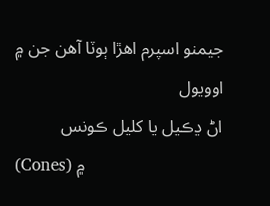جيمنو اسپرم اھڙا ٻوٽا آھن جن ۾ اوويول
اڻ ڍڪيل يا کليل ڪونس
(Cones) ۾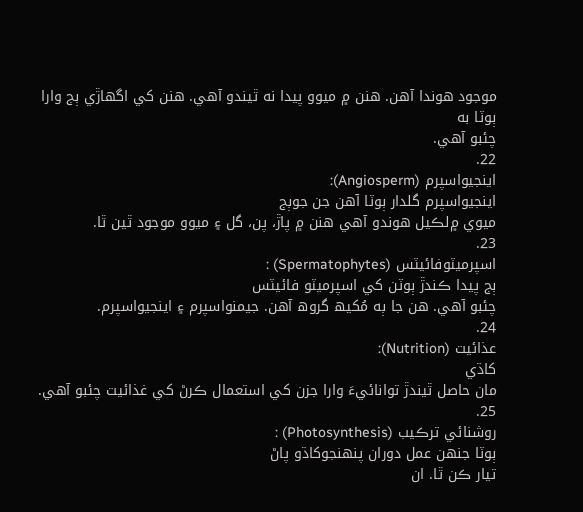موجود ھوندا آھن. ھنن ۾ ميوو پيدا نه ٿيندو آھي. ھنن کي اگھاڙي ٻج وارا ٻوٽا به
چئبو آھي.
22.
اينجيواسپرم (Angiosperm):
اينجيواسپرم گلدار ٻوٽا آھن جن جوٻج
ميوي ۾لڪيل ھوندو آھي ھنن ۾ پاڙ، پن، گل ۽ ميوو موجود ٿين ٿا.
23.
اسپرميٽوفائيٽس (Spermatophytes) :
ٻج پيدا ڪندڙ ٻوٽن کي اسپرميٽو فائيٽس
چئبو آھي. ھن جا ٻه مُکيھ گروھ آھن. جيمنواسپرم ۽ اينجيواسپرم.
24.
عذائيت (Nutrition):
کاڌي
مان حاصل ٿيندڙ توانائيءَ وارا جزن کي استعمال ڪرڻ کي غذائيت چئبو آھي.
25.
روشنائي ترڪيب (Photosynthesis) :
ٻوٽا جنھن عمل دوران پنھنجوکاڌو پاڻ
تيار ڪن ٿا. ان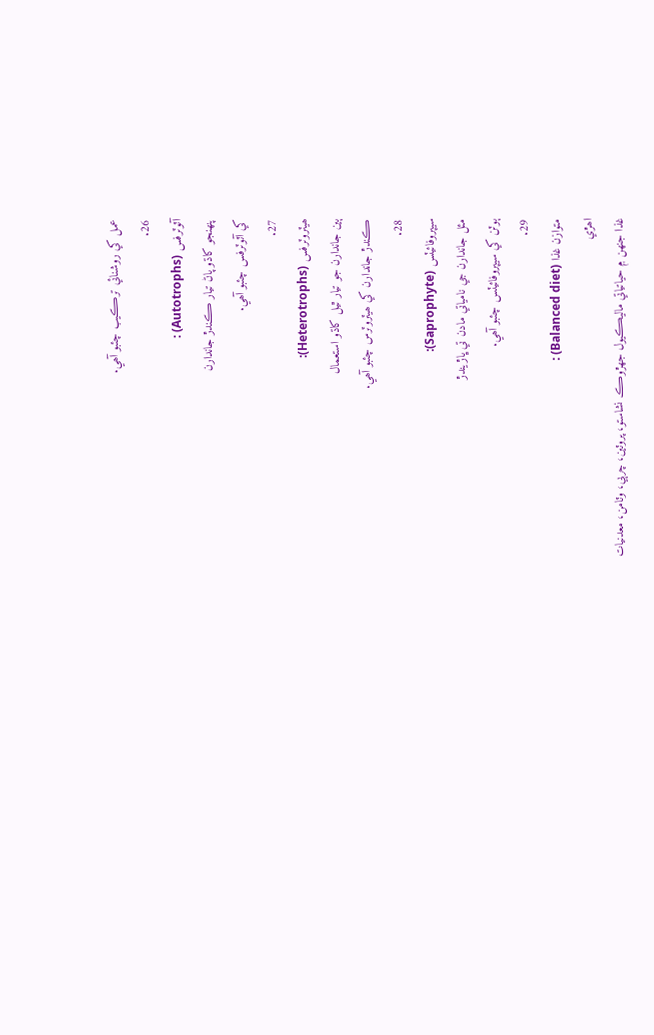عمل کي روشنائي ترڪيب چئبو آھي.
26.
آٽوٽرفس (Autotrophs) :
پنھنجو کاڌو پاڻ تيار ڪندڙ جاندارن
کي آٽوٽرفس چئبو آھي.
27.
ھيٽروٽرفس (Heterotrophs):
ٻين جاندارن جو تيار ٿيل کاڌو استعمال
ڪندڙ جاندارن کي ھيٽروٽرس چئبو آھي.
28.
سيپروفائيٽس (Saprophyte):
مئل جاندارن جي نامياتي مادن تي ڀاڙيندڙ
ٻوٽن کي سيپروفائيٽس چئبو آھي.
29.
متوازن غذا (Balanced diet) :
اھڙي
غذا جنھن ۾ حياتياتي ماليڪيول جھڙوڪ نشاستو، پروٽين، چرٻي، وٽامن، معدنيات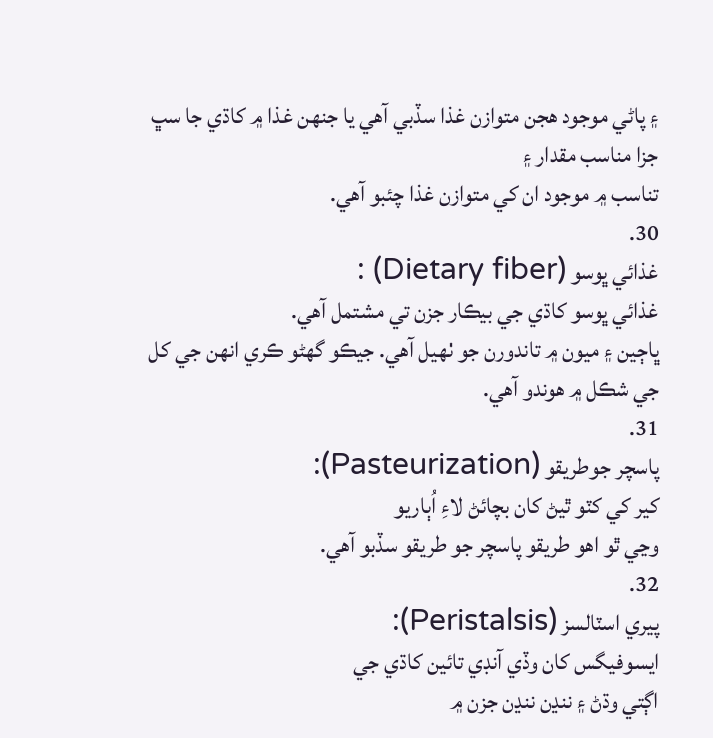۽ پاڻي موجود ھجن متوازن غذا سڏبي آھي يا جنھن غذا ۾ کاڌي جا سڀ جزا مناسب مقدار ۽
تناسب ۾ موجود ان کي متوازن غذا چئبو آھي.
30.
غذائي ڀوسو (Dietary fiber) :
غذائي ڀوسو کاڌي جي بيڪار جزن تي مشتمل آھي.
ڀاڄين ۽ ميون ۾ تاندورن جو ٺھيل آھي. جيڪو گھڻو ڪري انھن جي کل جي شڪل ۾ ھوندو آھي.
31.
پاسچر جوطريقو (Pasteurization):
کير کي کٽو ٿيڻ کان بچائڻ لاءِ اُٻاريو
وڃي ٿو اھو طريقو پاسچر جو طريقو سڏبو آھي.
32.
پيري اسٽالسز (Peristalsis):
ايسوفيگس کان وڏي آنڊي تائين کاڌي جي
اڳتي وڌڻ ۽ ننڍن ننڍن جزن ۾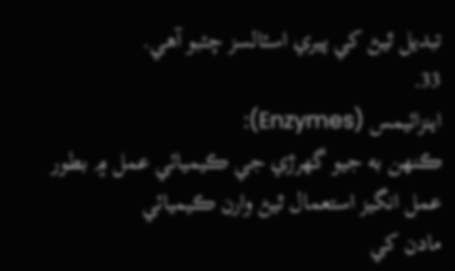تبديل ٿيڻ کي پيري اسٽالسز چئبو آھي.
33.
اينزائيمس (Enzymes):
ڪنھن به جيو گھرڙي جي ڪيميائي عمل ۾ بطور عمل انگيز استعمال ٿيڻ وارن ڪيميائي
مادن کي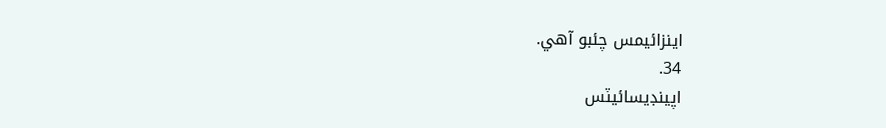اينزائيمس چئبو آھي.
34.
اپينڊيسائيٽس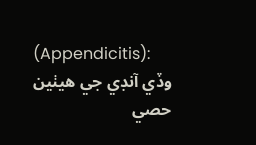(Appendicitis):
وڏي آنڊي جي ھيٺين حصي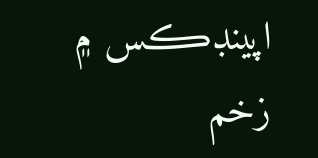اپينڊڪس ۾ زخم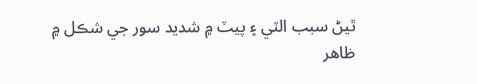ٿيڻ سبب الٽي ۽ پيٽ ۾ شديد سور جي شڪل ۾
ظاھر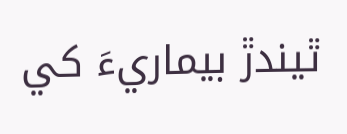ٿيندڙ بيماريءَ کي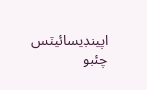اپينڊيسائيٽس چئبو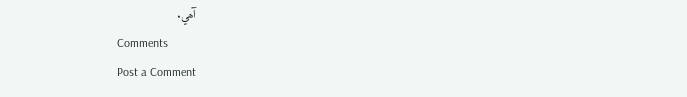آھي.
Comments
Post a Comment